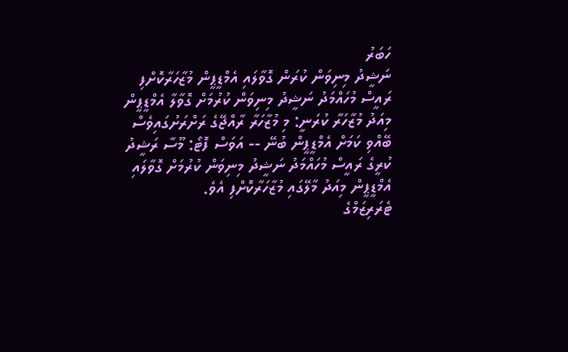ހަބަރު
ނަޝީދު މިނިވަން ކުރަން ގޮވާލައި އެމްޑީޕީން މުޒާހަރާކޮށްފި
ރައީސް މުހައްމަދު ނަޝީދު މިނިވަން ކުރުމަށް ގޮވާލާ އެމްޑީޕީން މިއަދު މުޒާހަރާ ކުރަނީ: މި މުޒާހަރާ ރާއްޖޭގެ ރަށްރަށުގައިވެސް ބޭއްވި ކަމަށް އެމްޑީޕީން ބުނޭ -- އަވަސް ފޮޓޯ: މޫސާ ރަޝީދު
ކުރީގެ ރައީސް މުހައްމަދު ނަޝީދު މިނިވަން ކުރުމަށް ގޮވާލައި އެމްޑީޕީން މިއަދު މާލޭގައި މުޒާހަރާކޮށްފި އެވެ.
ޓެރަރިޒަމްގެ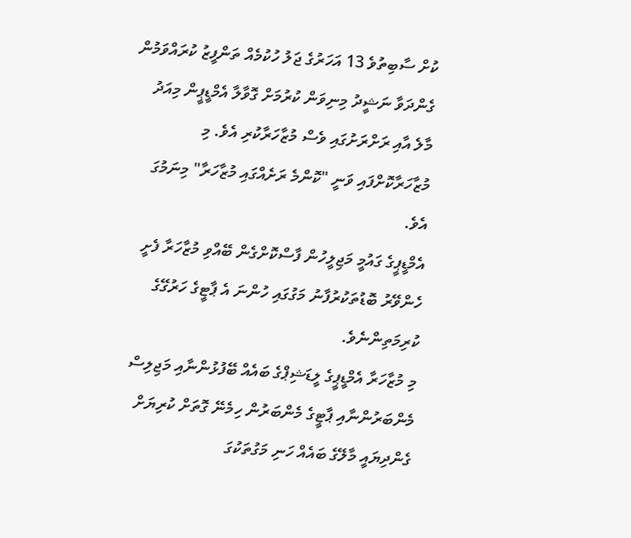ކުށް ސާބިތުވެ 13 އަހަރުގެ ޖަލު ހުކުމެއް ތަންފީޒު ކުރައްވަމުން ގެންދަވާ ނަޝީދު މިނިވަން ކުރުމަށް ގޮވާލާ އެމްޑީޕީން މިއަދު މާލެ އާއި ރަށްރަށުގައި ވެސް މުޒާހަރާކުރި އެވެ. މި މުޒާހަރާކޮށްފައި ވަނީ "ކޮންމެ ރަށެއްގައި މުޒާހަރާ" މިނަމުގަ އެވެ.
އެމްޑީޕީގެ ގައުމީ މަޖިލީހުން ފާސްކޮށްގެން ބޭއްވި މުޒާހަރާ ފެށީ ހެންވޭރު ބޮޑުތަކުރުފާނު މަގުގައި ހުންނަ އެ ޕާޓީގެ ހަރުގޭގެ ކުރިމަތިންނެވެ.
މި މުޒާހަރާ އެމްޑީޕީގެ ލީޑަޝިޕްގެ ބައެއް ބޭފުޅުންނާއި މަޖިލިސް މެންބަރުންނާއި ޕާޓީގެ މެންބަރުން ހިމެނޭ ގޮތަށް ކުރިޔަށް ގެންދިޔައީ މާލޭގެ ބައެއް ހަނި މަގުތަކުގަ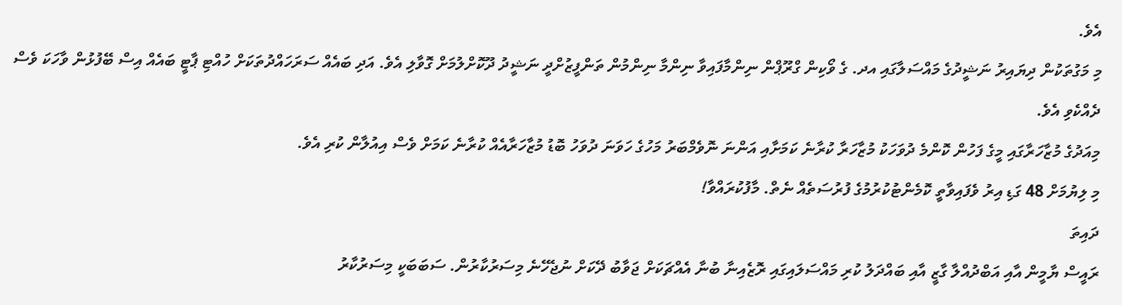އެވެ.
މި މަގުތަކުން ދިޔައިރު ނަޝީދުގެ މައްސަލާގައި އދ. ގެ ވޯކިން ގްރޫޕްން ނިންމާފައިވާ ނިންމާ ނިންމުން ތަންފީޒުށްދީ ނަޝީދު ދޫކޮށްލުމަށް ގޮވާލި އެވެ. އަދި ބައެއް ސަރަހައްދުތަކަށް ހުއްޓި ޕާޓީ ބައެއް އިސް ބޭފުޅުން ވާހަކަ ވެސް ދެއްކެވި އެވެ.
މިއަދުގެ މުޒާހަރާގައި މީގެ ފަހުން ކޮންމެ ދުވަހަކު މުޒާހަރާ ކުރާނެ ކަމަށާއި އަންނަ ނޮވެމްބަރު މަހުގެ ހަވަނަ ދުވަހު ބޮޑު މުޒާހަރާއެއް ކުރާނެ ކަމަށް ވެސް އިއުލާން ކުރި އެވެ.
މި ލިޔުމަށް 48 ގަޑި އިރު ވެފައިވާތީ ކޮމެންޓުކުރުމުގެ ފުރުސަތެއް ނެތް. މާފުކުރައްވާ!
ދައިތަ
ރައީސް ޔާމީން އާއި އަބްދުއްލާ ގާޒީ އާއި ބައްދަލު ކުރި މައްސަލައިގައި ރޮޒެއިނާ ބުނާ އެއްޗަކަށް ޖަވާބު ދޭކަށް ނުޖެހޭނެ މިސަރުކާރުން. ސަބަބަކީ މިސަރުކާރު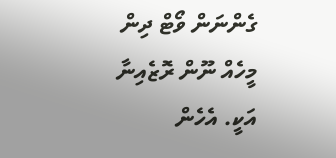ގެންނަން ވޯޓް ދިން މީހެއް ނޫން ރޮޒެއިނާ އަކީ. އެހެން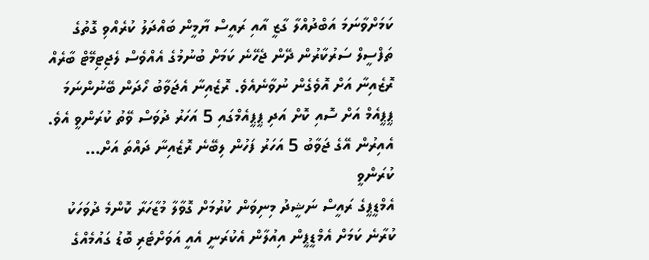ކަމަށްވާނަމަ އަބްދުއްލާ ގާޒީ އާއި ރައީސް ޔާމީން ބައްދަލު ކުރެއްވި ގޮތުގެ ތަފްސީލް ސަރުކާރުން ދޭން ޖެހޭނެ ކަމަށް ބުނުމުގެ އެއްވެސް ލެޖިޓިމޭޓް ބާރެއް ރޮޒެއިނާ އަށް އޮވެގެން ނުވާނެއެވެ. ރޮޒެއިނާ އެޖަވާބު ހޯދަން ބޭނުންނަމަ ޕީޕީއެމް އަށް ސޮއި ކޮށް އަދި ޕީޕީއެމްގައި 5 އަހަރު ދުވަސް ވޭތު ކުރަންވީ އެވެ. އެއިރުން އޭގެ ޖަވާބު 5 އަހަރު ފަހުން ލިބޭނެ ރޮޒެއިނާ ދައްތަ އަށް...
ކުރަންވީ
އެމްޑީޕީގެ ރައީސް ނަޝީދު މިނިވަން ކުރުމަށް ގޮވާލާ މުޒާހަރާ ކޮންމެ ދުވަހަކު ކުރާނެ ކަމަށް އެމްޑީޕީން އިއުލާން އެކުރަނީ އެއީ އަވަށްޓެރި ބޮޑު ގައުމެއްގެ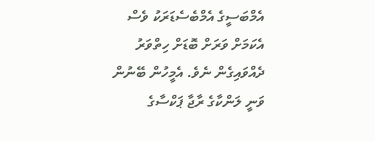އެމްބަސީގެ އެމްބެސެޑަރަކު ވެސް އެކަމަށް ވަރަށް ބޮޑަށް ހިތްވަރު ދެއްވައިގެން ނެވެ. އެމީހުން ބޭނުން ވަނީ ލަންކާގެ ރާޖާ ޕަކްސާގެ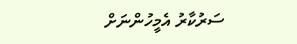ސަރުކާރު އެމީހުންނަށް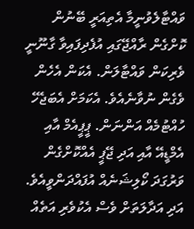ވައްޓާލެވުނީމާ އެތިއަރީ ބޭނުން ކޮށްގެން ރާއްޖޭގައި އުފެދިފައިވާ ގާނޫނީ ވެރިކަން ވައްޓާލަން. އެކަން އެހެން ވެގެން ނުވާނެއެވެ. އެކަމަށް އެބަޖެހޭ ހުއްޓުމެއް އަންނަން. ޕީޕީއެމް އާއި އެމްޑީއޭ އާއި އަދި ޖޭޕީ އެއްކޮށްގެން ވަރުގަދަ ކޯލިޝަނެއް އުފައްދަންވީއެވެ. އަދި އަދާލަތަށް ވެސް އެކުވެރި އަތެއް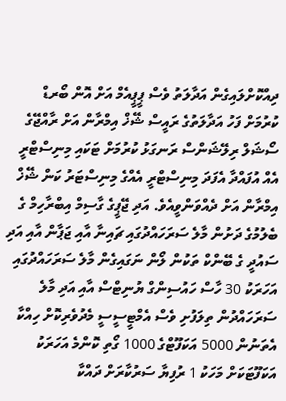ދިއްކޮށްލައިގެން އަދާލަތު ވެސް ޕީޕީއެމް އަށް އޮން ބޯރޑް ކުރުމަށް ފަހު އަދާލަތުގެ ރައީސް ޝޭޚް އިމްރާން އަށް ރާއްޖޭގެ ސޯޝަލް ރިލޭޝަންސް ރަނގަޅު ކުރުމަށް ޓަކައި މިނިސްޓްރީ އެއް އުފައްދާ އެފަދަ މިނިސްޓްރީ އެއްގެ މިނިސްޓަރު ކަން ޝޭޚް އިމްރާން އަށް ދެއްވަންވީއެވެ. އަދި ޖޭޕީގެ ގާސިމް އިބްރާހިމް ގެ ބެލުމުގެ ދަށުން މާލެ ސަރަހައްދުގައި ޗައިނާ އާއި ޖަޕާން އާއި އަދި ސައުދީ ގެ ބޭންކް ތަކުން ލޯން ނަގައިގެން މާލެ ސަރަހައްދުގައި އަހަރަކު 30 ހާސް ހައުސިންގް ޔުނިޓްސް އާއި އަދި މާލެ ސަރަހައްދުން ތިލަފުށި ވެސް އެމްޓީސީސީ މެދުވެރިކޮށް ހިއްކާ އެތަނުން 5000 އަކަފޫޓްގެ 1000 ގޯތި ކޮންމެ އަހަރަކު އަކަފޫޓަކަށް މަހަކު 1 ރުފިޔާ ސަރުކާރަށް ދައްކާ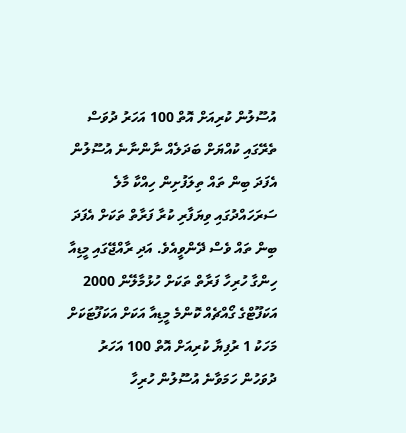އުސޫލުން ކުރިއަށް އޮތް 100 އަހަރު ދުވަސް ތެރޭގައި ކުއްޔަށް ބަދަލެއް ނާންނާނެ އުސޫލުން އެފަދަ ބިން ތައް ތިލަފުށިން ހިއްކާ މާލެ ސަރަހައްދުގައި ވިޔަފާރި ކުރާ ފަރާތް ތަކަށް އެފަދަ ބިން ތައް ވެސް ދޭންވީއެވެ. އަދި ރާއްޖޭގައި މީޑިއާ ހިންގާ ހުރިހާ ފަރާތް ތަކަށް ހުޅުމާލޭން 2000 އަކަފޫޓްގެ ގޯއްޗެއް ކޮންމެ މީޑިއާ އަކަށް އަކަފޫޓަކަށް މަހަކު 1 ރުފިޔާ ކުރިއަށް އޮތް 100 އަހަރު ދުވަހުން ހަމަވާނެ އުސޫލުން ހުރިހާ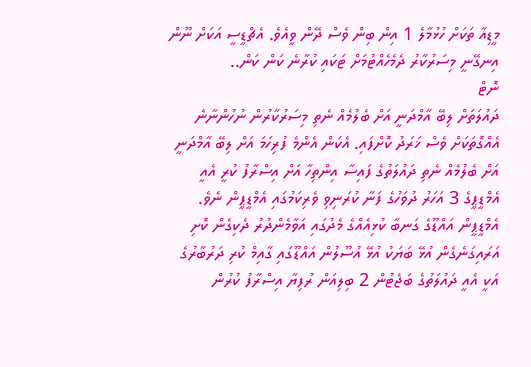މީޑިއާ ތަކަށް ހުޅުމާލެ 1 އިން ބިން ވެސް ދޭން ވީއެވެ. އެޗްޑީސީ އަކަށް ނޫން އިނގޭނީ މިސަރުކާރު ދެމެހެއްޓުމަށް ޓަކައި ކުރާނެ ކަން ކަން..
ނޮޓް
ދައުލަތަށް ލިބޭ އާމްދަނީ އަށް ބެލުމެއް ނެތި މިސަރުކާރުން ނުހުންނާނެ އެއްގޮތަކަށް ވެސް ޚަރަދު ކޮށްފައި. އެކަން އެންމެ ފުރިހަމަ އަށް ލިބޭ އާމްދަނީ އަށް ބެލުމެއް ނެތި ދައުލަތުގެ ފައިސާ އިންތިހާ އަށް އިސްރާފު ކުރީ އެއީ އެމްޑީޕީގެ 3 އަހަރު ދުވަހުގެ ފަނާ ކުރަނިވި ވެރިކަމުގައި އެމްޑީޕީން ނެވެ. އެމްޑީޕީން އައްޑޫގެ ގަނބާ ކުޅިއެއްގެ މެދުގައި އަވާމެންދުރު ދެކިގެން ކޮށި އަރައިގަނެގެން އުޅޭ ބަޔަކު އުޅޭ އުސޫލުން އައްޑޫގައި ގާއިމް ކުރި ދަރުބާރުގެ އަކީ އެއީ ދައުލަތުގެ ބަޖެޓުން 2 ބިލިއަން ރުފިޔާ އިސްރާފު ކުރުން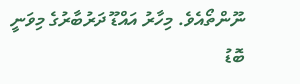ނޫންތޯއެވެ. މިހާރު އައްޑޫ ދަރުބާރުގެ މިވަނީ ބޮޑު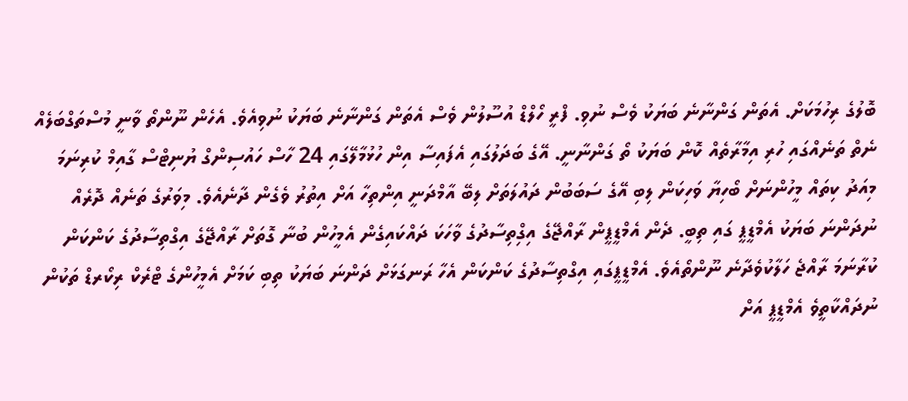ބޮލުގެ ރިހުމަކަށް. އެތަން ގަންނާނެ ބަޔަކު ވެސް ނުވި. ފްރީ ހޯލްޑް އުސޫލުން ވެސް އެތަން ގަންނާނެ ބަޔަކު ނުވިއެވެ. އެހެން ނޫންތޯ ވާނީ މުސްތަގްބަލެއް ނެތް ތަނެއްގައި ހުރި އިމާރާތެއް ކޮން ބަޔަކު ތޯ ގަންނާނީ. އޭގެ ބަދަލުގައި އެފައިސާ އިން ހުޅުމާލޭގައި 24 ހާސް ހައުސިންގް ޔުނިޓްސް ގާއިމް ކުރިނަމަ މިއަދު ކިތައް މީހުންނަށް ބޯހިޔާ ވަހިކަން ލިބި އޭގެ ސަބަބުން ދައުލަތަށް ލިބޭ އާމްދަނީ އިންތިހާ އަށް އިތުރު ވެގެން ދާނެއެވެ. މިވަރުގެ ތަނެއް ދޮރެއް ނުދަންނަ ބަޔަކު އެމްޑީޕީ ގައި ތިބީ. ދެން އެމްޑީޕީން ރާއްޖޭގެ އިގްިތިސާދުގެ ވާހަކަ ދައްކައިގެން އެމީހުން ބުނާ ގޮތަށް ރާއްޖޭގެ އިގްތިސާދުގެ ކަންކަން ކުރާނަމަ ރާއްޖެ ހަލާކުވެދާނެ ނޫންތޯއެވެ. އެމްޑީޕީގައި އިގްތިސާދުގެ ކަންކަން އެހާ ރަނގަޅަށް ދަންނަ ބަޔަކު ތިބި ކަމަށް އެމީހުންގެ ޓްރެކް ރިކޯރޑް ތަކުން ނުދައްކާތީވެ އެމްޑީޕީ އަށް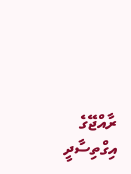ރާއްޖޭގެ އިގްތިސާދީ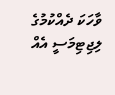ވާހަކަ ދެއްކުމުގެ ލިޖިޓިމަސީ އެއް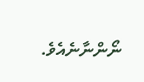ނޯންނާނެއެވެ.